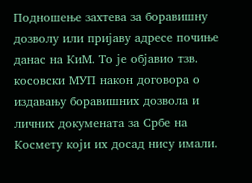Подношење захтева за боравишну дозволу или пријаву адресе почиње данас на КиМ. То је објавио тзв. косовски МУП након договора о издавању боравишних дозвола и личних докумената за Србе на Космету који их досад нису имали.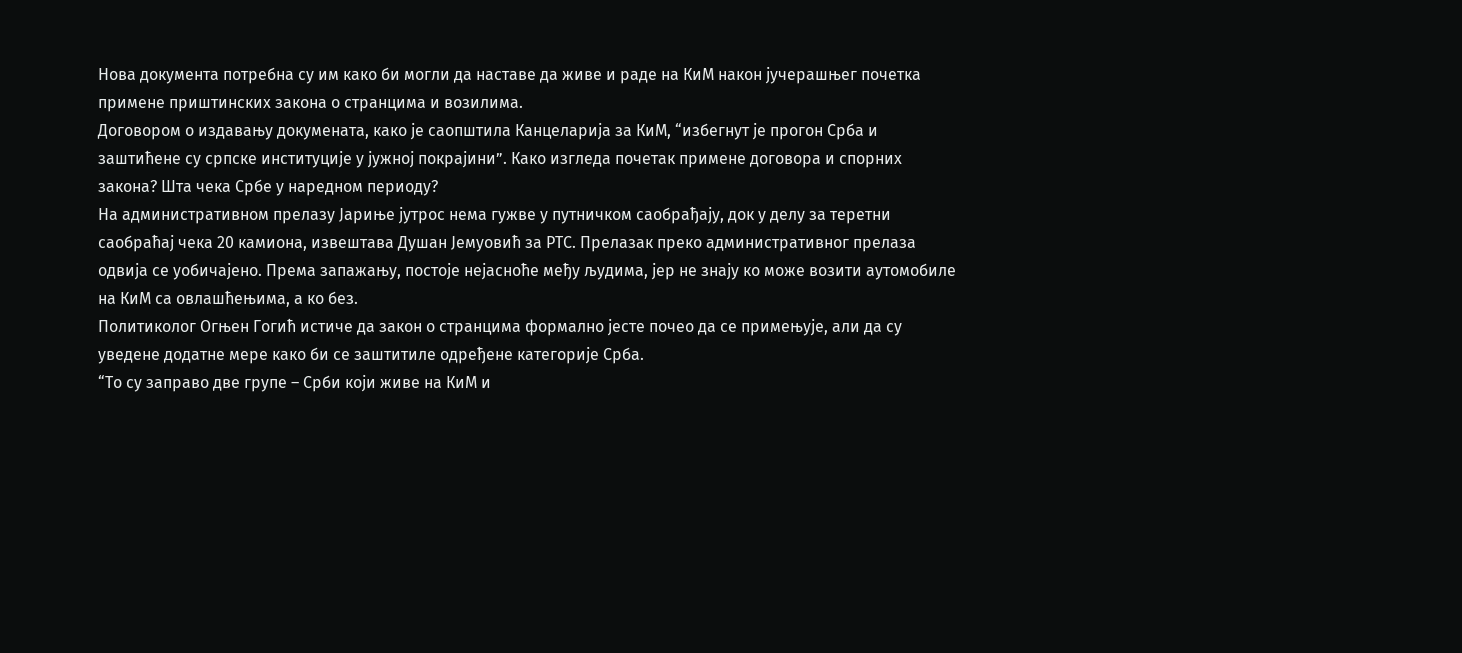Нова документа потребна су им како би могли да наставе да живе и раде на КиМ након јучерашњег почетка примене приштинских закона о странцима и возилима.
Договором о издавању докумената, како је саопштила Канцеларија за КиМ, “избегнут је прогон Срба и заштићене су српске институције у јужној покрајини”. Како изгледа почетак примене договора и спорних закона? Шта чека Србе у наредном периоду?
На административном прелазу Јариње јутрос нема гужве у путничком саобрађају, док у делу за теретни саобраћај чека 20 камиона, извештава Душан Јемуовић за РТС. Прелазак преко административног прелаза одвија се уобичајено. Према запажању, постоје нејасноће међу људима, јер не знају ко може возити аутомобиле на КиМ са овлашћењима, а ко без.
Политиколог Огњен Гогић истиче да закон о странцима формално јесте почео да се примењује, али да су уведене додатне мере како би се заштитиле одређене категорије Срба.
“То су заправо две групе – Срби који живе на КиМ и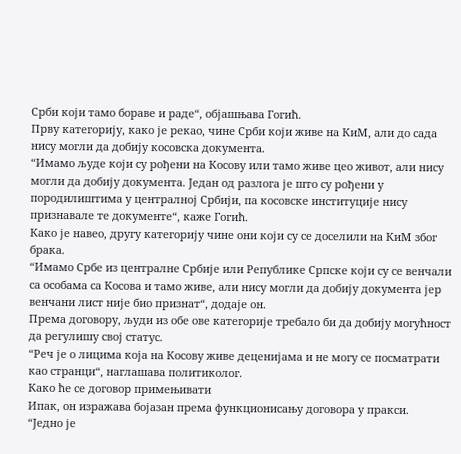Срби који тамо бораве и раде“, објашњава Гогић.
Прву категорију, како је рекао, чине Срби који живе на КиМ, али до сада нису могли да добију косовска документа.
“Имамо људе који су рођени на Косову или тамо живе цео живот, али нису могли да добију документа. Један од разлога је што су рођени у породилиштима у централној Србији, па косовске институције нису признавале те документе“, каже Гогић.
Како је навео, другу категорију чине они који су се доселили на КиМ због брака.
“Имамо Србе из централне Србије или Републике Српске који су се венчали са особама са Косова и тамо живе, али нису могли да добију документа јер венчани лист није био признат“, додаје он.
Према договору, људи из обе ове категорије требало би да добију могућност да регулишу свој статус.
“Реч је о лицима која на Косову живе деценијама и не могу се посматрати као странци“, наглашава политиколог.
Како ће се договор примењивати
Ипак, он изражава бојазан према функционисању договора у пракси.
“Једно је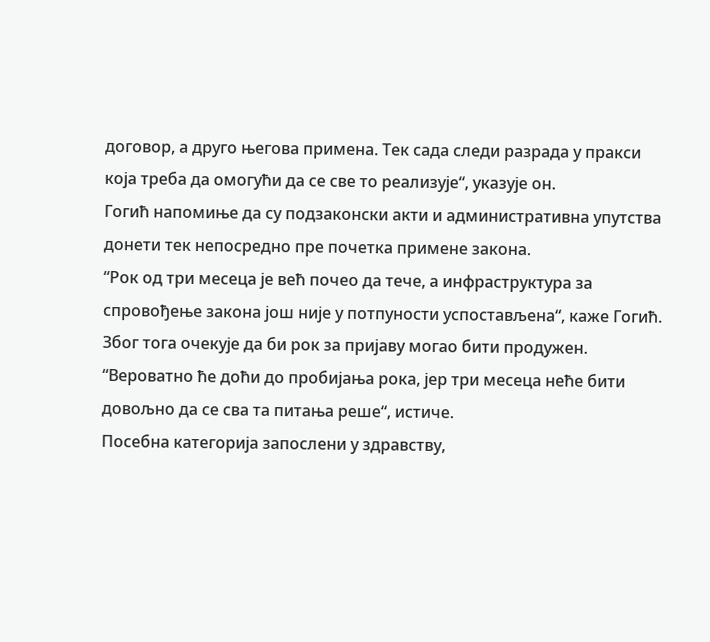договор, а друго његова примена. Тек сада следи разрада у пракси која треба да омогући да се све то реализује“, указује он.
Гогић напомиње да су подзаконски акти и административна упутства донети тек непосредно пре почетка примене закона.
“Рок од три месеца је већ почео да тече, а инфраструктура за спровођење закона још није у потпуности успостављена“, каже Гогић.
Због тога очекује да би рок за пријаву могао бити продужен.
“Вероватно ће доћи до пробијања рока, јер три месеца неће бити довољно да се сва та питања реше“, истиче.
Посебна категорија запослени у здравству,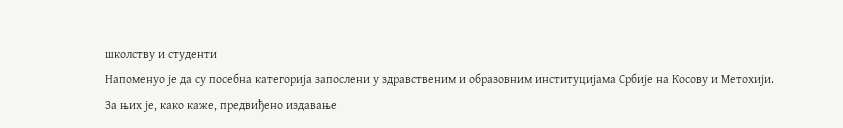школству и студенти
Напоменуо је да су посебна категорија запослени у здравственим и образовним институцијама Србије на Косову и Метохији.
За њих је, како каже, предвиђено издавање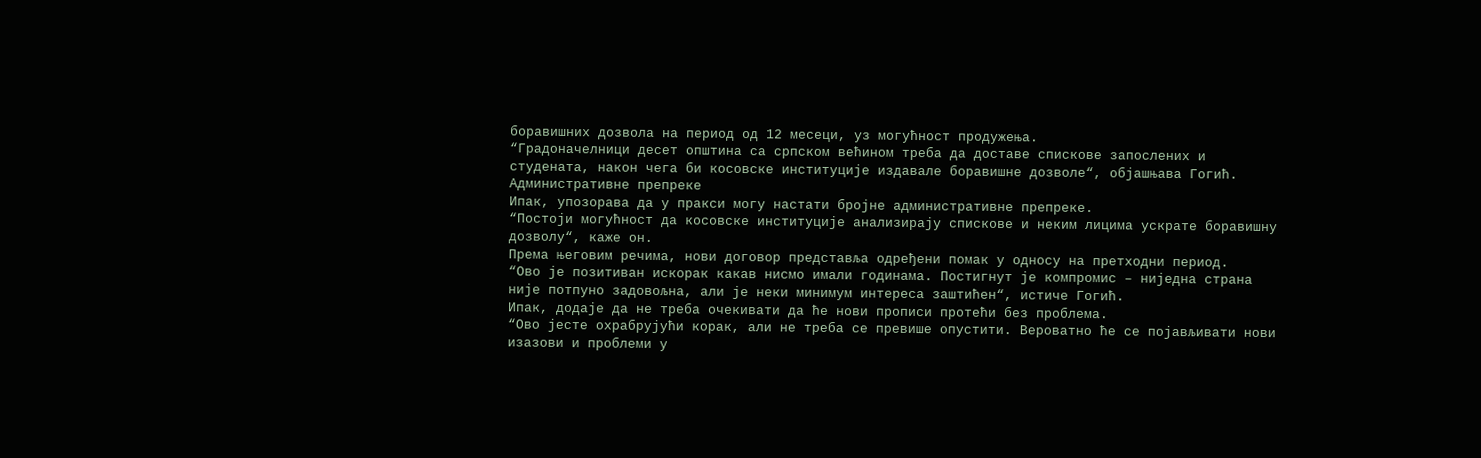боравишних дозвола на период од 12 месеци, уз могућност продужења.
“Градоначелници десет општина са српском већином треба да доставе спискове запослених и студената, након чега би косовске институције издавале боравишне дозволе“, објашњава Гогић.
Административне препреке
Ипак, упозорава да у пракси могу настати бројне административне препреке.
“Постоји могућност да косовске институције анализирају спискове и неким лицима ускрате боравишну дозволу“, каже он.
Према његовим речима, нови договор представља одређени помак у односу на претходни период.
“Ово је позитиван искорак какав нисмо имали годинама. Постигнут је компромис – ниједна страна није потпуно задовољна, али је неки минимум интереса заштићен“, истиче Гогић.
Ипак, додаје да не треба очекивати да ће нови прописи протећи без проблема.
“Ово јесте охрабрујући корак, али не треба се превише опустити. Вероватно ће се појављивати нови изазови и проблеми у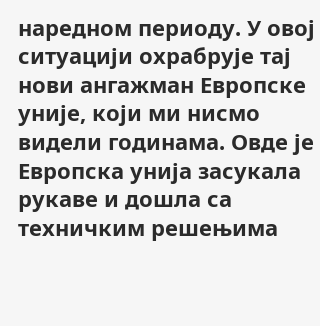наредном периоду. У овој ситуацији охрабрује тај нови ангажман Европске уније, који ми нисмо видели годинама. Овде је Европска унија засукала рукаве и дошла са техничким решењима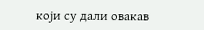који су дали овaкав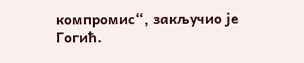компромис“, закључио је Гогић.